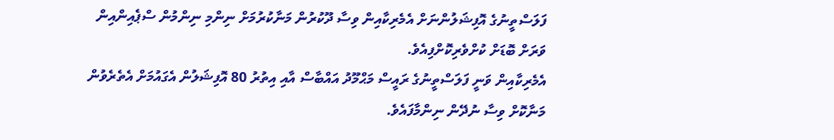ފަލަސްތީނުގެ އޮފިޝަލުންނަށް އެމެރިކާއިން ވިސާ ދޫކުރުން މަނާކުރުމަށް ނިންމި ނިންމުން ސްޕެއިންއިން ވަރަށް ބޮޑަށް ކުށްވެރިކޮށްފިއެވެ.
އެމެރިކާއިން ވަނީ ފަލަސްތީނުގެ ރައީސް މަޙްމޫދު އައްބާސް އާއި އިތުރު 80 އޮފިޝަލުން އެގައުމަށް އެތެރެވުން މަނާކޮށް ވިސާ ނުދޭން ނިންމާފައެވެ.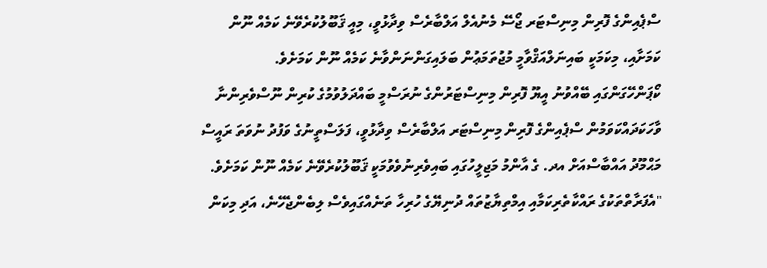ސްޕެއިންގެ ފޮރިން މިނިސްޓަރ ޖޯސޭ މެނުއެލް އަލްބާރެސް ވިދާޅުވީ، މިއީ ޤަބޫލުކުރެވޭނެ ކަމެއް ނޫން ކަމަށާއި، މިކަމަކީ ބައިނަލްއަޤްވާމީ މުޖުތަމަޢުން ބަލައިގަންނަންވާނެ ކަމެއް ނޫން ކަމަށެވެ.
ކޯޕަންހޭގަންގައި ބޭއްވުނު އީޔޫ ފޮރިން މިނިސްޓަރުންގެ ނުރަސްމީ ބައްދަލުވުމުގެ ކުރިން ނޫސްވެރިންނާ ވާހަކަދައްކަވަމުން ސްޕެއިންގެ ފޮރިން މިނިސްޓަރ އަލްބާރެސް ވިދާޅުވީ، ފަލަސްތީނުގެ ވަފުދު ނުވަތަ ރައީސް މަޙްމޫދު އައްބާސްއަށް އދ. ގެ އާންމު މަޖިލީހުގައި ބައިވެރިނުވެވުމަކީ ޤަބޫލުކުރެވޭނެ ކަމެއް ނޫން ކަމަށެވެ.
"އެފަރާތްތަކުގެ ރައްކާތެރިކަމާއި އިމްތިޔާޒުތައް ދުނިޔޭގެ ހުރިހާ ތަނެއްގައިވެސް ލިބެންޖެހޭނެ، އަދި މިކަން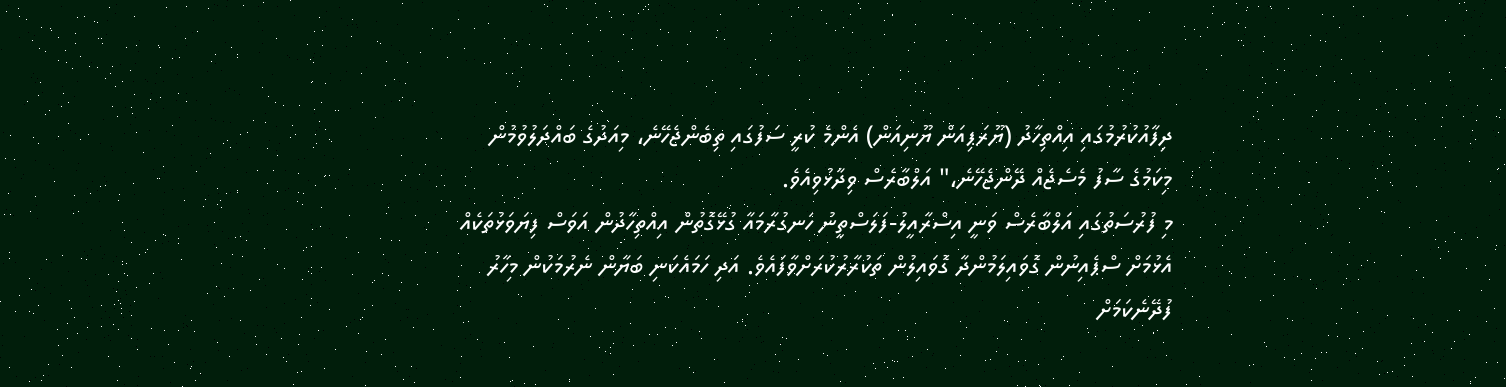ދިފާއުކުރުމުގައި އިއްތިހާދު (ޔޫރަޕިއަން ޔޫނިއަން) އެންމެ ކުރީ ސަފުގައި ތިބެންޖެހޭނެ، މިއަދުގެ ބައްދަލުވުމުން މިކަމުގެ ސާފު މެސެޖެއް ދޭންޖެހޭނެ،" އަލްބާރެސް ވިދާޅުވިއެވެ.
މި ފުރުސަތުގައި އަލްބާރެސް ވަނީ އިސްރާއީލު-ފަލަސްތީނު ހަނގުރާމައާ ގުޅޭގޮތުން އިއްތިހާދުން އަވަސް ފިޔަވަޅުތަކެއް އެޅުމަށް ސްޕެއިނުން ގޮވައިލަމުންދާ ގޮވައިލުން ތަކުރާރުކުރަށްވާފައެވެ. އަދި ހަމައެކަނި ބަޔާން ނެރުމަކުން މިހާރު ފުދޭނެކަމަށް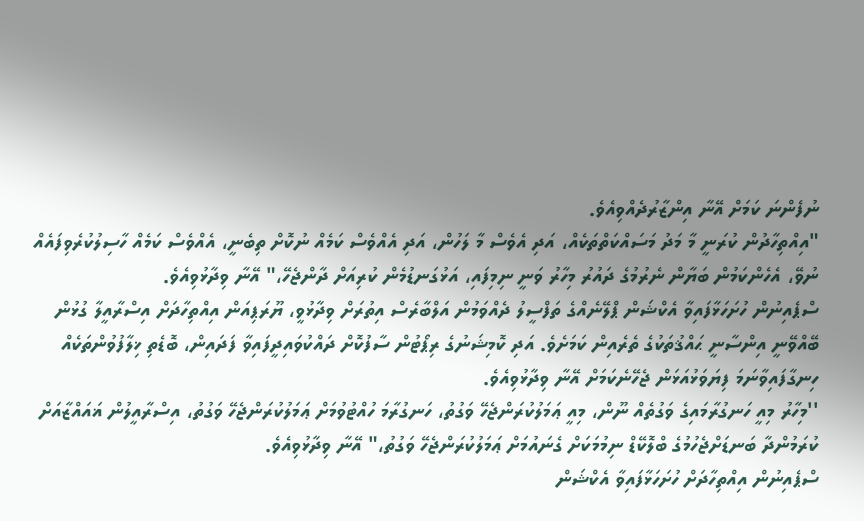ނުފެންނަ ކަމަށް އޭނާ އިންޒާރުދެއްވިއެވެ.
"އިއްތިހާދުން ކުރަނީ މާ މަދު މަސައްކަތްތަކެއް، އަދި އެވެސް މާ ލަހުން، އަދި އެއްވެސް ކަމެއް ނުކޮށް ތިބެނީ، އެއްވެސް ކަމެއް ހާސިލުކުރެވިފައެއް ނުވޭ، އެހެންކަމުން ބަޔާން ނެރުމުގެ ދައުރު މިހާރު ވަނީ ނިމިފައި، އަޅުގަނޑުމެން ކުރިއަށް ދާންޖެހޭ،" އޭނާ ވިދާޅުވިއެވެ.
ސްޕެއިނުން ހުށަހަޅާފައިވާ އެކްޝަން ޕްލޭނެއްގެ ތަފްސީލު ދެއްވަމުން އަލްބާރެސް އިތުރަށް ވިދާޅުވީ، ޔޫރަޕިއަން އިއްތިހާދަށް އިސްރާއީލާ ގުޅުން ބޭއްވޭނީ އިންސާނީ ޙައްޤުތަކުގެ ތެރެއިން ކަމަށެވެ. އަދި ކޮމިޝަނުގެ ރިޕޯޓުން ސާފުކޮށް ދައްކުވައިދީފައިވާ ފަދައިން، ބޮޑެތި ޚިލާފުވުންތަކެއް ހިނގާފައިވާނަމަ ފިޔަވަޅުއަޅަން ޖެހޭނެކަމަށް އޭނާ ވިދާޅުވިއެވެ.
''މިހާރު މިއީ ހަނގުރާމައިގެ ވަގުތެއް ނޫން، މިއީ ޢަމަލުކުރަންޖެހޭ ވަގުތު، ހަނގުރާމަ ހުއްޓުވުމަށް ޢަމަލުކުރަންޖެހޭ ވަގުތު، އިސްރާއީލުން ޣައައްޒާއަށް ކުރަމުންދާ ބަނޑަށްޖެހުމުގެ ބްލޮކޭޑް ނިމުމަކަށް ގެނައުމަށް ޢަމަލުކުރަންޖެހޭ ވަގުތު،" އޭނާ ވިދާޅުވިއެވެ.
ސްޕެއިނުން އިއްތިހާދަށް ހުށަހަޅާފައިވާ އެކްޝަން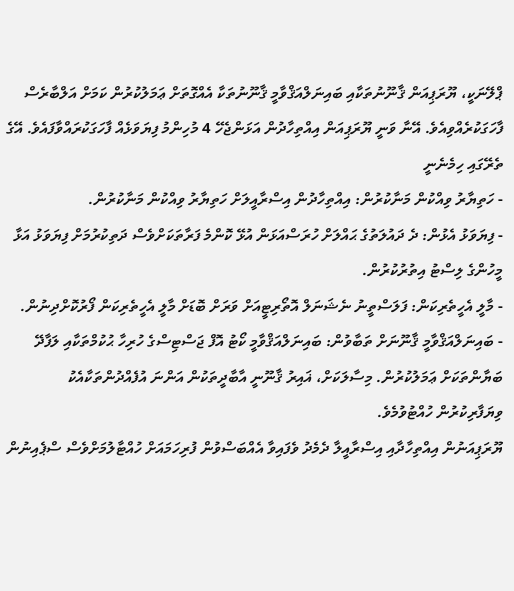ޕްލޭނަކީ، ޔޫރަޕިއަން ޤާނޫނުތަކާއި ބައިނަލްއަޤްވާމީ ޤާނޫނުތަކާ އެއްގޮތަށް ޢަމަލުކުރުން ކަމަށް އަލްބާރެސް ފާހަގަކުރެއްވިއެވެ. އޭނާ ވަނީ ޔޫރަޕިއަން އިއްތިހާދުން އަޅަންޖެހޭ 4 މުހިންމު ފިޔަވަޅެއް ފާހަގަކުރައްވާފައެވެ. އޭގެ ތެރޭގައި ހިމެނެނީ
- ހަތިޔާރު ވިއްކުން މަނާކުރުން: އިއްތިހާދުން އިސްރާއީލަށް ހަތިޔާރު ވިއްކުން މަނާކުރުން.
- ފިޔަވަޅު އެޅުން: ދެ ދައުލަތުގެ ޙައްލަށް ހުރަސްއަޅަން އުޅޭ ކޮންމެ ފަރާތަކަށްވެސް ދަތިކުރުމަށް ފިޔަވަޅު އަޅާ މީހުންގެ ލިސްޓު އިތުރުކުރުން.
- މާލީ އެހީތެރިކަން: ފަލަސްތީނު ނެޝަނަލް އޮތޯރިޓީއަށް ވަރަށް ބޮޑަށް މާލީ އެހީތެރިކަން ފޯރުކޮށްދިނުން.
- ބައިނަލްއަޤްވާމީ ޤާނޫނަށް ތަބާވުން: ބައިނަލްއަޤްވާމީ ކޯޓު އޮފް ޖަސްޓިސްގެ ހުރިހާ ޙުކުމްތަކާއި ލަފާދޭ ބަޔާންތަކަށް ޢަމަލުކުރުން. މިސާލަކަށް، ޣައިރު ޤާނޫނީ އާބާދީތަކުން އަންނަ އުފެއްދުންތަކާއެކު ވިޔަފާރިކުރުން ހުއްޓުވުމެވެ.
ޔޫރަޕިއަނުން އިއްތިހާދާއި އިސްރާއީލާ ދެމެދު ވެފައިވާ އެއްބަސްވުން ފުރިހަމައަށް ހުއްޓާލުމަށްވެސް ސްޕެއިނުން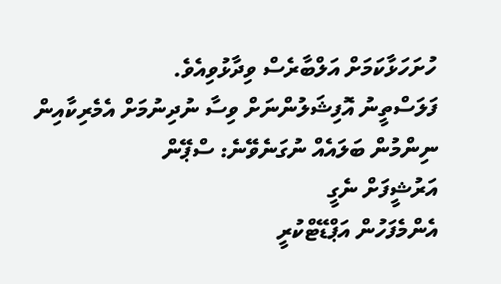ހުށަހަޅާކަމަށް އަލްބާރެސް ވިދާޅުވިއެވެ.
ފަލަސްތީނު އޮފިޝަލުންނަށް ވިސާ ނުދިނުމަށް އެމެރިކާއިން ނިންމުން ބަލައެއް ނުގަނެވޭނެ: ސްޕޭން
އަރުޝީފަށް ނެގީ
އެންމެފަހުން އަޕްޑޭޓްކުރީ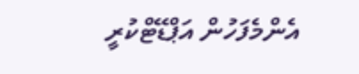އެންމެފަހުން އަޕްޑޭޓްކުރީ